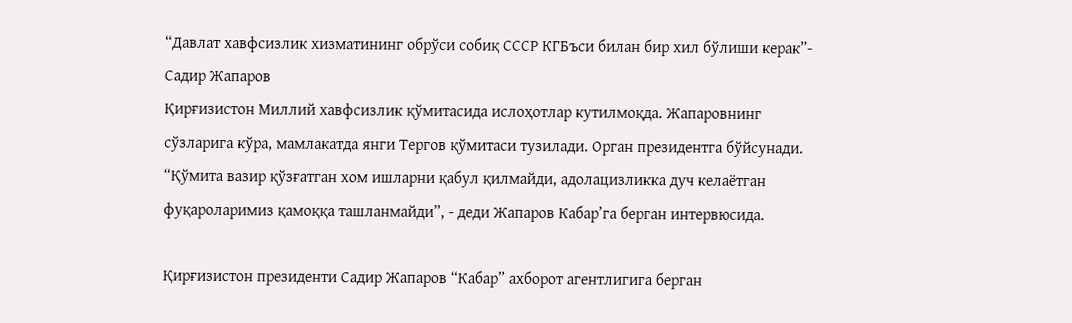“Давлат хавфсизлик хизматининг обрўси собиқ СССР КГБъси билан бир хил бўлиши керак”- Садир Жапаров
Қирғизистон Миллий хавфсизлик қўмитасида ислоҳотлар кутилмоқда. Жапаровнинг сўзларига кўра, мамлакатда янги Тергов қўмитаси тузилади. Орган президентга бўйсунади. “Қўмита вазир қўзғатган хом ишларни қабул қилмайди, адолацизликка дуч келаётган фуқароларимиз қамоққа ташланмайди”, - деди Жапаров Кабар’га берган интервюсида.

Қирғизистон президенти Садир Жапаров “Кабар” ахборот агентлигига берган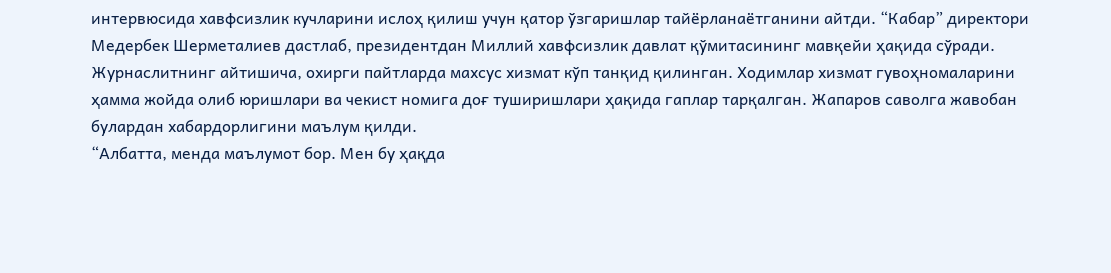интервюсида хавфсизлик кучларини ислоҳ қилиш учун қатор ўзгаришлар тайёрланаётганини айтди. “Кабар” директори Медербек Шерметалиев дастлаб, президентдан Миллий хавфсизлик давлат қўмитасининг мавқейи ҳақида сўради. Журнаслитнинг айтишича, охирги пайтларда махсус хизмат кўп танқид қилинган. Ходимлар хизмат гувоҳномаларини ҳамма жойда олиб юришлари ва чекист номига доғ туширишлари ҳақида гаплар тарқалган. Жапаров саволга жавобан булардан хабардорлигини маълум қилди.
“Албатта, менда маълумот бор. Мен бу ҳақда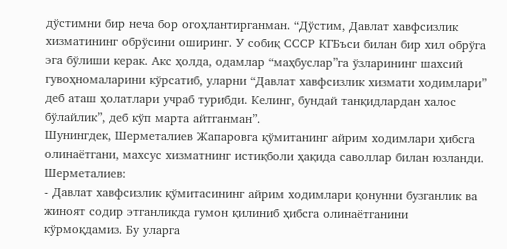дўстимни бир неча бор огоҳлантирганман. “Дўстим, Давлат хавфсизлик хизматининг обрўсини оширинг. У собиқ СССР КГБъси билан бир хил обрўга эга бўлиши керак. Акс ҳолда, одамлар “маҳбуслар”га ўзларининг шахсий гувоҳномаларини кўрсатиб, уларни “Давлат хавфсизлик хизмати ходимлари” деб аташ ҳолатлари учраб турибди. Келинг, бундай танқидлардан халос бўлайлик”, деб кўп марта айтганман”.
Шунингдек, Шерметалиев Жапаровга қўмитанинг айрим ходимлари ҳибсга олинаётгани, махсус хизматнинг истиқболи ҳақида саволлар билан юзланди.
Шерметалиев:
- Давлат хавфсизлик қўмитасининг айрим ходимлари қонунни бузганлик ва жиноят содир этганликда гумон қилиниб ҳибсга олинаётганини кўрмоқдамиз. Бу уларга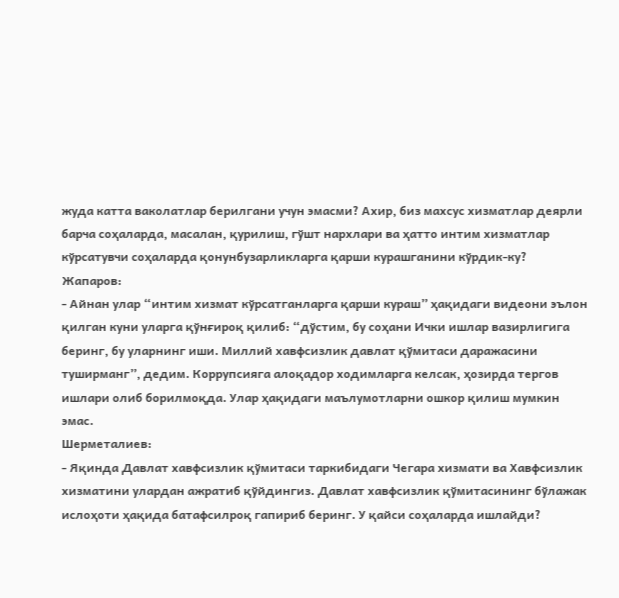жуда катта ваколатлар берилгани учун эмасми? Ахир, биз махсус хизматлар деярли барча соҳаларда, масалан, қурилиш, гўшт нархлари ва ҳатто интим хизматлар кўрсатувчи соҳаларда қонунбузарликларга қарши курашганини кўрдик-ку?
Жапаров:
- Айнан улар “интим хизмат кўрсатганларга қарши кураш” ҳақидаги видеони эълон қилган куни уларга қўнғироқ қилиб: “дўстим, бу соҳани Ички ишлар вазирлигига беринг, бу уларнинг иши. Миллий хавфсизлик давлат қўмитаси даражасини туширманг”, дедим. Коррупсияга алоқадор ходимларга келсак, ҳозирда тергов ишлари олиб борилмоқда. Улар ҳақидаги маълумотларни ошкор қилиш мумкин эмас.
Шерметалиев:
- Яқинда Давлат хавфсизлик қўмитаси таркибидаги Чегара хизмати ва Хавфсизлик хизматини улардан ажратиб қўйдингиз. Давлат хавфсизлик қўмитасининг бўлажак ислоҳоти ҳақида батафсилроқ гапириб беринг. У қайси соҳаларда ишлайди?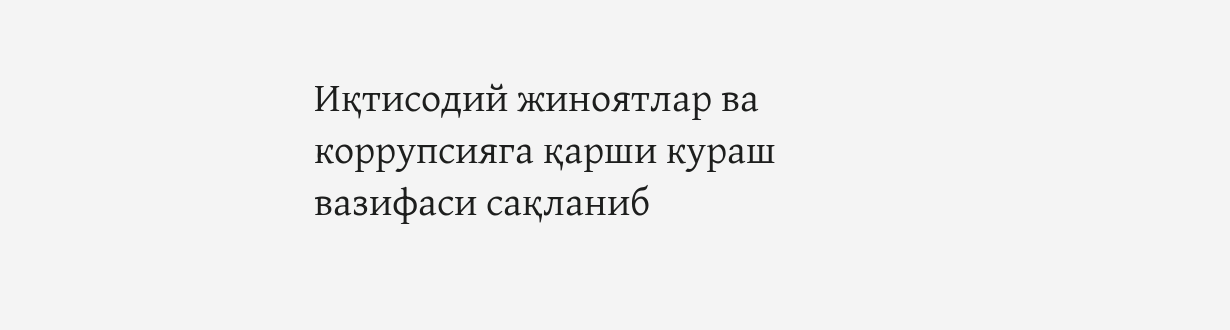Иқтисодий жиноятлар ва коррупсияга қарши кураш вазифаси сақланиб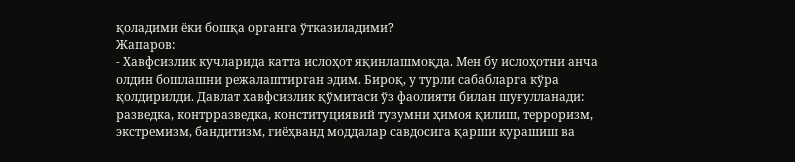қоладими ёки бошқа органга ўтказиладими?
Жапаров:
- Хавфсизлик кучларида катта ислоҳот яқинлашмоқда. Мен бу ислоҳотни анча олдин бошлашни режалаштирган эдим. Бироқ, у турли сабабларга кўра қолдирилди. Давлат хавфсизлик қўмитаси ўз фаолияти билан шуғулланади: разведка, контрразведка, конституциявий тузумни ҳимоя қилиш, терроризм, экстремизм, бандитизм, гиёҳванд моддалар савдосига қарши курашиш ва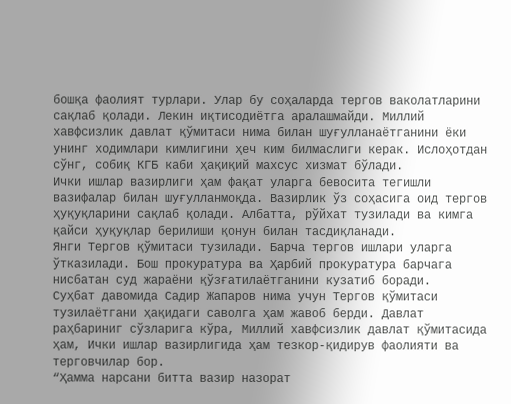бошқа фаолият турлари. Улар бу соҳаларда тергов ваколатларини сақлаб қолади. Лекин иқтисодиётга аралашмайди. Миллий хавфсизлик давлат қўмитаси нима билан шуғулланаётганини ёки унинг ходимлари кимлигини ҳеч ким билмаслиги керак. Ислоҳотдан сўнг, собиқ КГБ каби ҳақиқий махсус хизмат бўлади.
Ички ишлар вазирлиги ҳам фақат уларга бевосита тегишли вазифалар билан шуғулланмоқда. Вазирлик ўз соҳасига оид тергов ҳуқуқларини сақлаб қолади. Албатта, рўйхат тузилади ва кимга қайси ҳуқуқлар берилиши қонун билан тасдиқланади.
Янги Тергов қўмитаси тузилади. Барча тергов ишлари уларга ўтказилади. Бош прокуратура ва Ҳарбий прокуратура барчага нисбатан суд жараёни қўзғатилаётганини кузатиб боради.
Суҳбат давомида Садир Жапаров нима учун Тергов қўмитаси тузилаётгани ҳақидаги саволга ҳам жавоб берди. Давлат раҳбариниг сўзларига кўра, Миллий хавфсизлик давлат қўмитасида ҳам, Ички ишлар вазирлигида ҳам тезкор-қидирув фаолияти ва терговчилар бор.
“Ҳамма нарсани битта вазир назорат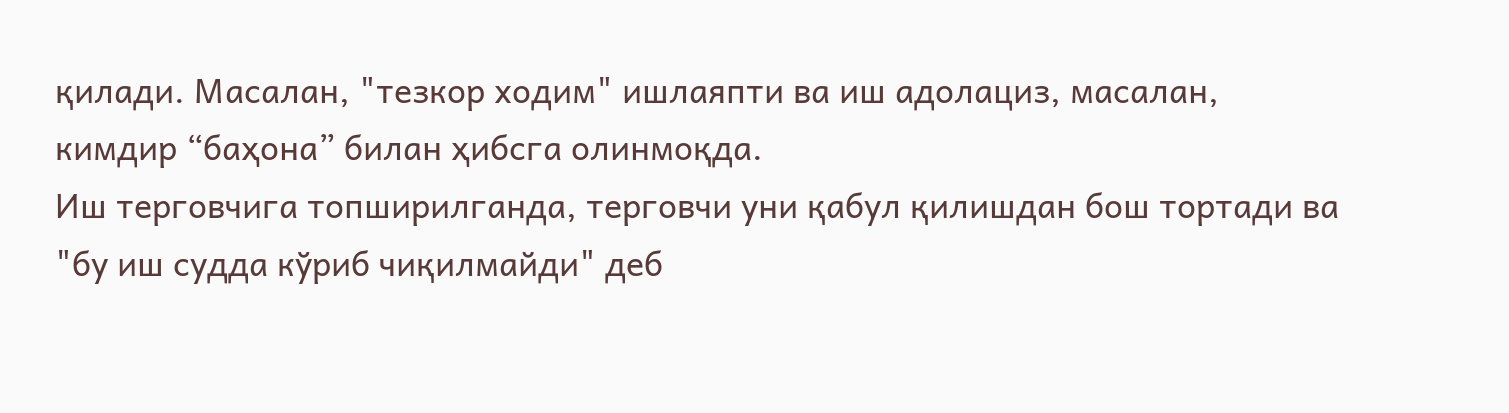қилади. Масалан, "тезкор ходим" ишлаяпти ва иш адолациз, масалан, кимдир “баҳона” билан ҳибсга олинмоқда.
Иш терговчига топширилганда, терговчи уни қабул қилишдан бош тортади ва "бу иш судда кўриб чиқилмайди" деб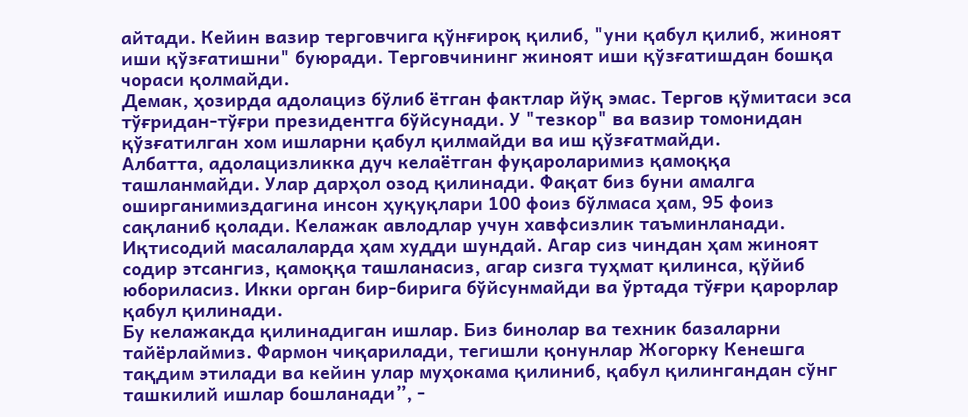айтади. Кейин вазир терговчига қўнғироқ қилиб, "уни қабул қилиб, жиноят иши қўзғатишни" буюради. Терговчининг жиноят иши қўзғатишдан бошқа чораси қолмайди.
Демак, ҳозирда адолациз бўлиб ётган фактлар йўқ эмас. Тергов қўмитаси эса тўғридан-тўғри президентга бўйсунади. У "тезкор" ва вазир томонидан қўзғатилган хом ишларни қабул қилмайди ва иш қўзғатмайди.
Албатта, адолацизликка дуч келаётган фуқароларимиз қамоққа ташланмайди. Улар дарҳол озод қилинади. Фақат биз буни амалга оширганимиздагина инсон ҳуқуқлари 100 фоиз бўлмаса ҳам, 95 фоиз сақланиб қолади. Келажак авлодлар учун хавфсизлик таъминланади.
Иқтисодий масалаларда ҳам худди шундай. Агар сиз чиндан ҳам жиноят содир этсангиз, қамоққа ташланасиз, агар сизга туҳмат қилинса, қўйиб юбориласиз. Икки орган бир-бирига бўйсунмайди ва ўртада тўғри қарорлар қабул қилинади.
Бу келажакда қилинадиган ишлар. Биз бинолар ва техник базаларни тайёрлаймиз. Фармон чиқарилади, тегишли қонунлар Жогорку Кенешга тақдим этилади ва кейин улар муҳокама қилиниб, қабул қилингандан сўнг ташкилий ишлар бошланади”, -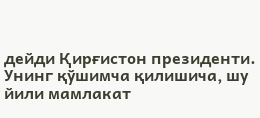дейди Қирғистон президенти.
Унинг қўшимча қилишича, шу йили мамлакат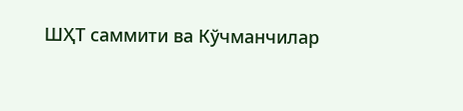ШҲТ саммити ва Кўчманчилар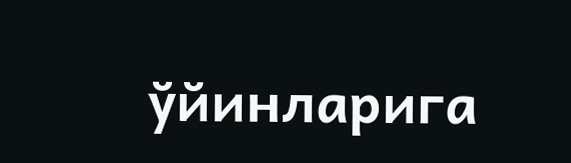ўйинларига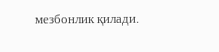мезбонлик қилади.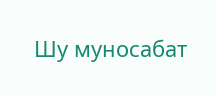Шу муносабат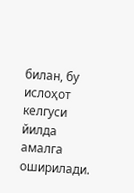билан, бу ислоҳот келгуси йилда амалга оширилади.